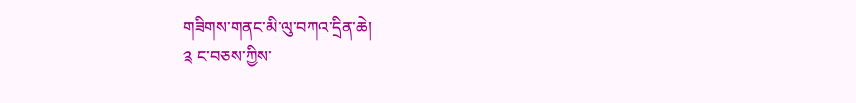གཟིགས་གནང་མི་ལུ་བཀའ་དྲིན་ཆེ།
༉ ང་བཅས་ཀྱིས་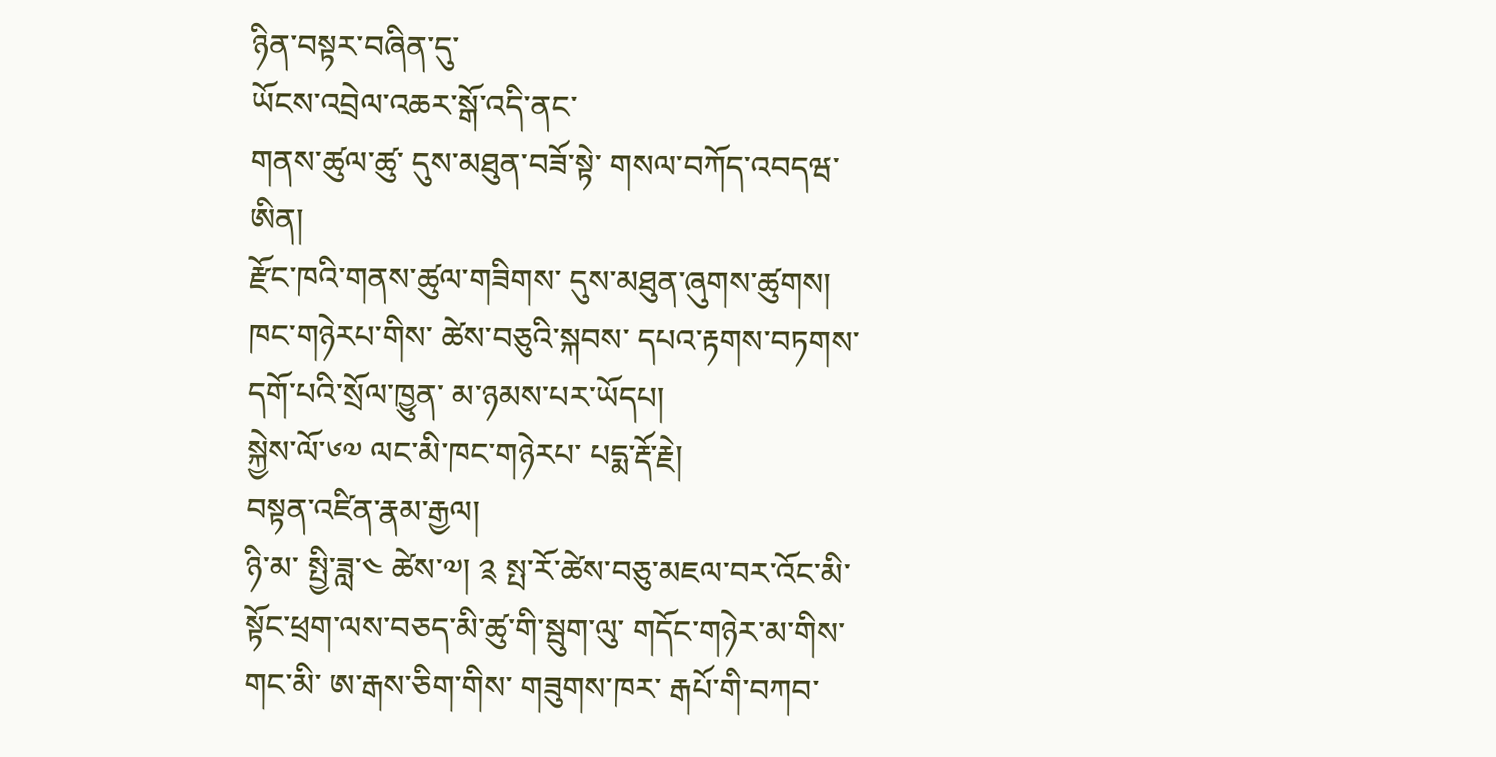ཉིན་བསྟར་བཞིན་དུ་
ཡོངས་འབྲེལ་འཆར་སྒོ་འདི་ནང་
གནས་ཚུལ་ཚུ་ དུས་མཐུན་བཟོ་སྟེ་ གསལ་བཀོད་འབདཝ་ཨིན།
རྫོང་ཁའི་གནས་ཚུལ་གཟིགས་ དུས་མཐུན་ཞུགས་ཚུགས།
ཁང་གཉེརཔ་གིས་ ཚེས་བཅུའི་སྐབས་ དཔའ་རྟགས་བཏགས་དགོ་པའི་སྲོལ་ཁྱུན་ མ་ཉམས་པར་ཡོདཔ།
སྐྱེས་ལོ་༦༧ ལང་མི་ཁང་གཉེརཔ་ པདྨ་རྡོ་རྗེ།
བསྟན་འཛིན་རྣམ་རྒྱལ།
ཉི་མ་ སྤྱི་ཟླ་༤ ཚེས་༧། ༉ སྤ་རོ་ཚེས་བཅུ་མཇལ་བར་འོང་མི་ སྟོང་ཕྲག་ལས་བཅད་མི་ཚུ་གི་སྦུག་ལུ་ གདོང་གཉེར་མ་གིས་གང་མི་ ཨ་རྒས་ཅིག་གིས་ གཟུགས་ཁར་ རྒཔོ་གི་བཀབ་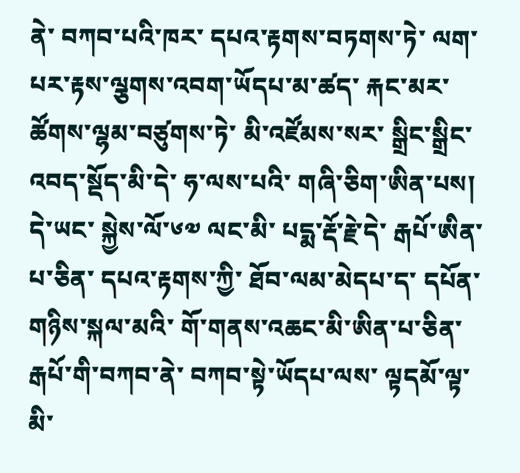ནེ་ བཀབ་པའི་ཁར་ དཔའ་རྟགས་བཏགས་ཏེ་ ལག་པར་རྟས་ལྕགས་འབག་ཡོདཔ་མ་ཚད་ རྐང་མར་ཚོགས་ལྷམ་བཙུགས་ཏེ་ མི་འཛོམས་སར་ སྒྲིང་སྒྲིང་འབད་སྡོད་མི་དེ་ ཧ་ལས་པའི་ གཞི་ཅིག་ཨིན་པས།
དེ་ཡང་ སྐྱེས་ལོ་༦༧ ལང་མི་ པདྨ་རྡོ་རྗེ་དེ་ རྒཔོ་ཨིན་པ་ཅིན་ དཔའ་རྟགས་ཀྱི་ ཐོབ་ལམ་མེདཔ་ད་ དཔོན་གཉིས་སྐལ་མའི་ གོ་གནས་འཆང་མི་ཨིན་པ་ཅིན་ རྒཔོ་གི་བཀབ་ནེ་ བཀབ་སྟེ་ཡོདཔ་ལས་ ལྟདམོ་ལྟ་མི་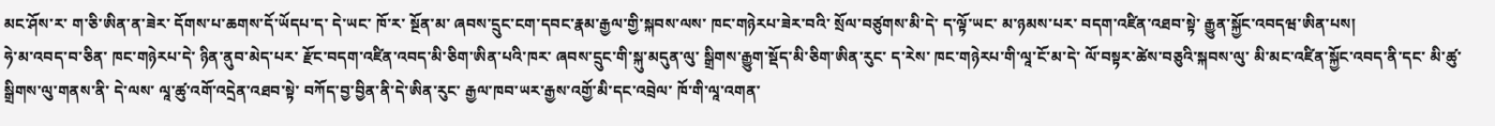མང་ཤོས་ར་ ག་ཅི་ཨིན་ན་ཟེར་ དོགས་པ་ཆགས་དོ་ཡོདཔ་ད་ དེ་ཡང་ ཁོ་ར་ སྔོན་མ་ ཞབས་དྲུང་ངག་དབང་རྣམ་རྒྱལ་གྱི་སྐབས་ལས་ ཁང་གཉེརཔ་ཟེར་བའི་ སྲོལ་བཙུགས་མི་དེ་ ད་ལྟོ་ཡང་ མ་ཉམས་པར་ བདག་འཛིན་འཐབ་སྟེ་ རྒྱུན་སྐྱོང་འབདཝ་ཨིན་པས།
ཧེ་མ་འབད་བ་ཅིན་ ཁང་གཉེརཔ་དེ་ ཉིན་ནུབ་མེད་པར་ རྫོང་བདག་འཛིན་འབད་མི་ཅིག་ཨིན་པའི་ཁར་ ཞབས་དྲུང་གི་སྐུ་མདུན་ལུ་ སྒྲིགས་རྒྱུག་སྡོད་མི་ཅིག་ཨིན་རུང་ ད་རེས་ ཁང་གཉེརཔ་གི་ལཱ་ངོ་མ་དེ་ ལོ་བསྟར་ཚེས་བཅུའི་སྐབས་ལུ་ མི་མང་འཛིན་སྐྱོང་འབད་ནི་དང་ མི་ཚུ་སྒྲིགས་ལུ་གནས་ནི་ དེ་ལས་ ལཱ་ཚུ་འགོ་འདྲེན་འཐབ་སྟེ་ བཀོད་བྱ་བྱིན་ནི་དེ་ཨིན་རུང་ རྒྱལ་ཁབ་ཡར་རྒྱས་འགྱོ་མི་དང་འབྲེལ་ ཁོ་གི་ལཱ་འགན་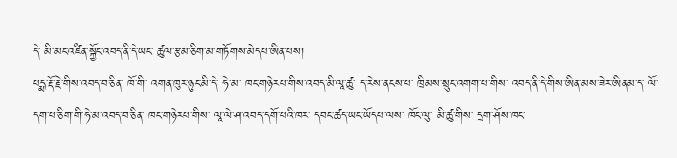དེ་ མི་མང་འཛིན་སྐྱོང་འབད་ནི་དེ་ཡང་ ཚུལ་རྩམ་ཅིག་མ་གཏོགས་མེདཔ་ཨིན་པས།
པདྨ་རྡོ་རྗེ་གིས་འབད་བ་ཅིན་ ཁོ་གི་ འགན་ཁུར་ཉུང་མི་དེ་ ཧེ་མ་ ཁང་གཉེརཔ་གིས་འབད་མི་ལཱ་ཚུ་ ད་རེས་ནངས་པ་ ཁྲིམས་སྲུང་འགག་པ་གིས་ འབད་ནི་དེ་གིས་ཨིན་མས་ཟེར་ཨིནམ་ད་ ལོ་དག་པ་ཅིག་གི་ཧེ་མ་འབད་བ་ཅིན་ ཁང་གཉེརཔ་གིས་ ལཱ་ལེ་ཤ་འབད་དགོ་པའི་ཁར་ དབང་ཚད་ཡང་ཡོདཔ་ལས་ ཁོང་ལུ་ མི་ཚུ་གིས་ དྲག་ཤོས་ཁང་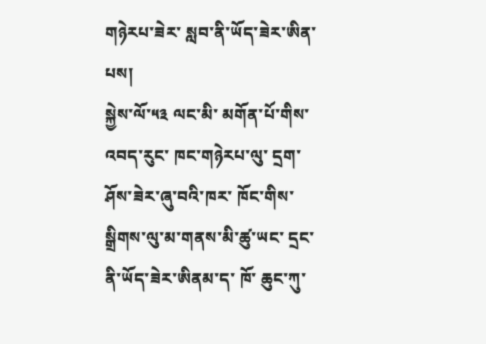གཉེརཔ་ཟེར་ སླབ་ནི་ཡོད་ཟེར་ཨིན་པས།
སྐྱེས་ལོ་༥༣ ལང་མི་ མགོན་པོ་གིས་འབད་རུང་ ཁང་གཉེརཔ་ལུ་ དྲག་ཤོས་ཟེར་ཞུ་བའི་ཁར་ ཁོང་གིས་ སྒྲིགས་ལུ་མ་གནས་མི་ཚུ་ཡང་ དྲང་ནི་ཡོད་ཟེར་ཨིནམ་ད་ ཁོ་ ཆུང་ཀུ་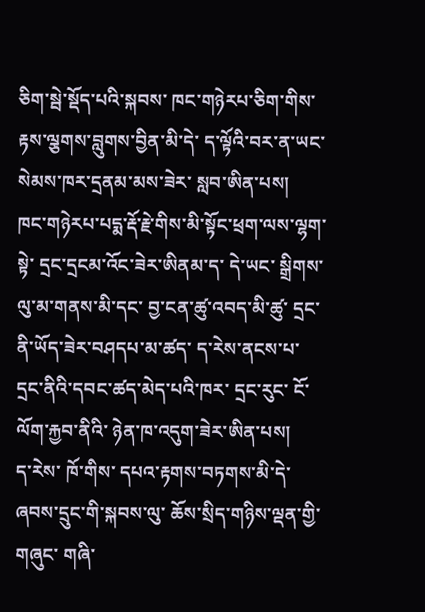ཅིག་སྦེ་སྡོད་པའི་སྐབས་ ཁང་གཉེརཔ་ཅིག་གིས་ རྟས་ལྕགས་བླུགས་བྱིན་མི་དེ་ ད་ལྟོའི་བར་ན་ཡང་ སེམས་ཁར་དྲནམ་མས་ཟེར་ སླབ་ཨིན་པས།
ཁང་གཉེརཔ་པདྨ་རྡོ་རྗེ་གིས་མི་སྟོང་ཕྲག་ལས་ལྷག་སྟེ་ དྲང་དྲངམ་འོང་ཟེར་ཨིནམ་ད་ དེ་ཡང་ སྒྲིགས་ལུ་མ་གནས་མི་དང་ བྱ་ངན་ཚུ་འབད་མི་ཚུ་ དྲང་ནི་ཡོད་ཟེར་བཤདཔ་མ་ཚད་ ད་རེས་ནངས་པ་ དྲང་ནིའི་དབང་ཚད་མེད་པའི་ཁར་ དྲང་རུང་ ངོ་ལོག་རྐྱབ་ནིའི་ ཉེན་ཁ་འདུག་ཟེར་ཨིན་པས།
ད་རེས་ ཁོ་གིས་ དཔའ་རྟགས་བཏགས་མི་དེ་ ཞབས་དྲུང་གི་སྐབས་ལུ་ ཆོས་སྲིད་གཉིས་ལྡན་གྱི་གཞུང་ གཞི་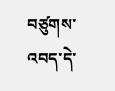བཙུགས་འབད་དེ་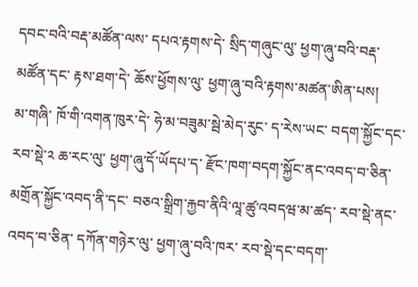དབང་བའི་བརྡ་མཚོན་ལས་ དཔའ་རྟགས་དེ་ སྲིད་གཞུང་ལུ་ ཕྱག་ཞུ་བའི་བརྡ་མཚོན་དང་ རྟས་ཐག་དེ་ ཆོས་ཕྱོགས་ལུ་ ཕྱག་ཞུ་བའི་རྟགས་མཚན་ཨིན་པས།
མ་གཞི་ ཁོ་གི་འགན་ཁུར་དེ་ ཧེ་མ་བཟུམ་སྦེ་མེད་རུང་ ད་རེས་ཡང་ བདག་སྐྱོང་དང་རབ་སྡེ་༢ ཆ་རང་ལུ་ ཕྱག་ཞུ་དོ་ཡོདཔ་ད་ རྫོང་ཁག་བདག་སྐྱོང་ནང་འབད་བ་ཅིན་ མགྲོན་སྐྱོང་འབད་ནི་དང་ བཅའ་སྒྲིག་རྐྱབ་ནིའི་ལཱ་ཚུ་འབདཝ་མ་ཚད་ རབ་སྡེ་ནང་འབད་བ་ཅིན་ དཀོན་གཉེར་ལུ་ ཕྱག་ཞུ་བའི་ཁར་ རབ་སྡེ་དང་བདག་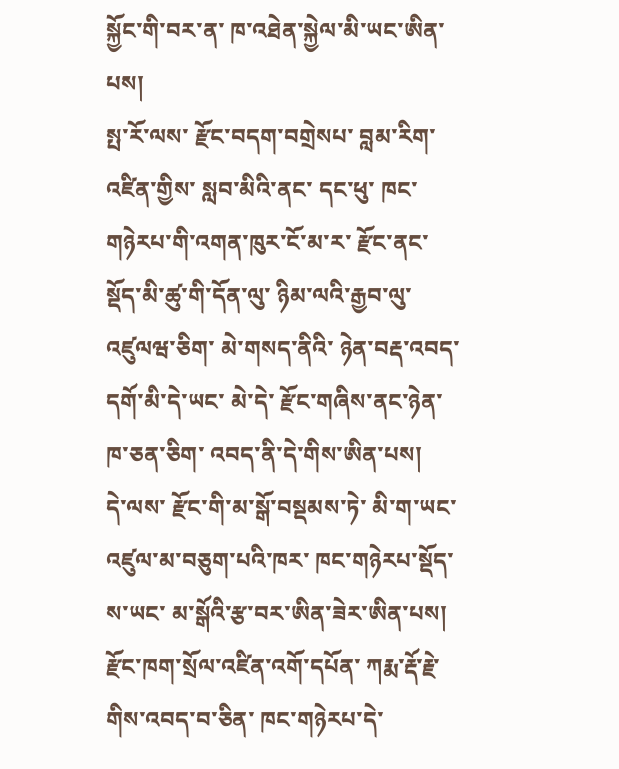སྐྱོང་གི་བར་ན་ ཁ་འཐེན་སྐྱེལ་མི་ཡང་ཨིན་པས།
སྤ་རོ་ལས་ རྫོང་བདག་བགྲེསཔ་ བླམ་རིག་འཛིན་གྱིས་ སླབ་མིའི་ནང་ དང་ཕུ་ ཁང་གཉེརཔ་གི་འགན་ཁུར་ངོ་མ་ར་ རྫོང་ནང་སྡོད་མི་ཚུ་གི་དོན་ལུ་ ཉིམ་ལའི་རྒྱབ་ལུ་འཛུལཝ་ཅིག་ མེ་གསད་ནིའི་ ཉེན་བརྡ་འབད་དགོ་མི་དེ་ཡང་ མེ་དེ་ རྫོང་གཞིས་ནང་ཉེན་ཁ་ཅན་ཅིག་ འབད་ནི་དེ་གིས་ཨིན་པས།
དེ་ལས་ རྫོང་གི་མ་སྒོ་བསྡམས་ཏེ་ མི་ག་ཡང་ འཛུལ་མ་བཅུག་པའི་ཁར་ ཁང་གཉེརཔ་སྡོད་ས་ཡང་ མ་སྒོའི་རྩ་བར་ཨིན་ཟེར་ཨིན་པས།
རྫོང་ཁག་སྲོལ་འཛིན་འགོ་དཔོན་ ཀརྨ་རྡོ་རྗེ་གིས་འབད་བ་ཅིན་ ཁང་གཉེརཔ་དེ་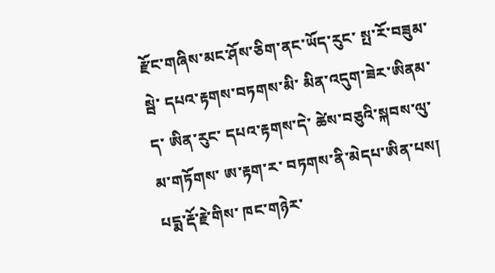རྫོང་གཞིས་མང་ཤོས་ཅིག་ནང་ཡོད་རུང་ སྤ་རོ་བཟུམ་སྦེ་ དཔའ་རྟགས་བཏགས་མི་ མིན་འདུག་ཟེར་ཨིནམ་ད་ ཨིན་རུང་ དཔའ་རྟགས་དེ་ ཚེས་བཅུའི་སྐབས་ལུ་མ་གཏོགས་ ཨ་རྟག་ར་ བཏགས་ནི་མེདཔ་ཨིན་པས།
པདྨ་རྡོ་རྗེ་གིས་ ཁང་གཉེར་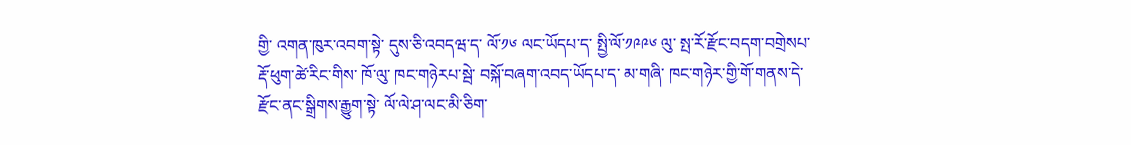གྱི་ འགན་ཁུར་འབག་སྟེ་ དུས་ཅི་འབདཝ་ད་ ལོ་༡༦ ལང་ཡོདཔ་ད་ སྤྱི་ལོ་༡༩༩༦ ལུ་ སྤ་རོ་རྫོང་བདག་བགྲེསཔ་ རྡོ་ཕུག་ཚེ་རིང་གིས་ ཁོ་ལུ་ ཁང་གཉེརཔ་སྦེ་ བསྐོ་བཞག་འབད་ཡོདཔ་ད་ མ་གཞི་ ཁང་གཉེར་གྱི་གོ་གནས་དེ་ རྫོང་ནང་སྒྲིགས་རྒྱུག་སྟེ་ ལོ་ལེ་ཤ་ལང་མི་ཅིག་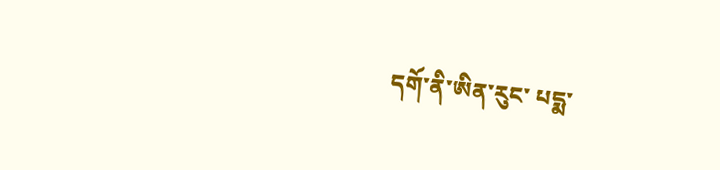དགོ་ནི་ཨིན་རུང་ པདྨ་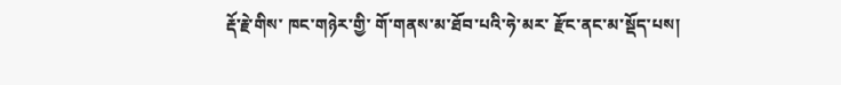རྡོ་རྗེ་གིས་ ཁང་གཉེར་གྱི་ གོ་གནས་མ་ཐོབ་པའི་ཧེ་མར་ རྫོང་ནང་མ་སྡོད་པས།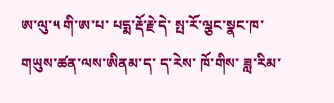ཨ་ལུ་༥ གི་ཨ་པ་ པདྨ་རྡོ་རྗེ་དེ་ སྤ་རོ་ལྕང་སྣང་ཁ་གཡུས་ཚན་ལས་ཨིནམ་ད་ ད་རེས་ ཁོ་གིས་ ཟླ་རིམ་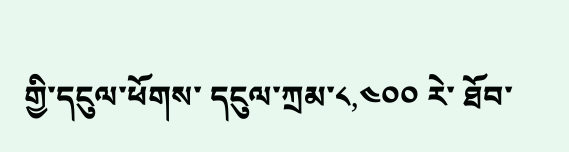གྱི་དངུལ་ཕོགས་ དངུལ་ཀྲམ་༨,༤༠༠ རེ་ ཐོབ་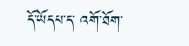དོ་ཡོདཔ་ད་ འགོ་ཐོག་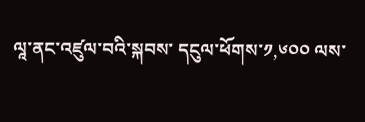ལཱ་ནང་འཛུལ་བའི་སྐབས་ དངུལ་ཕོགས་༡,༦༠༠ ལས་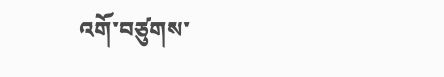འགོ་བཙུགས་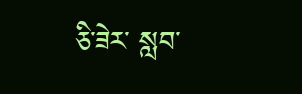ཅི་ཟེར་ སླབ་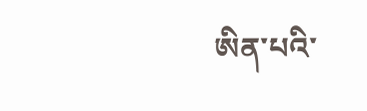ཨིན་པའི་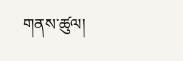གནས་ཚུལ།